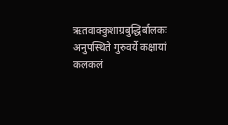ऋतवाक्कुशाग्रबुद्धिर्बालकः
अनुपस्थिते गुरुवर्ये कक्षायां कलकलं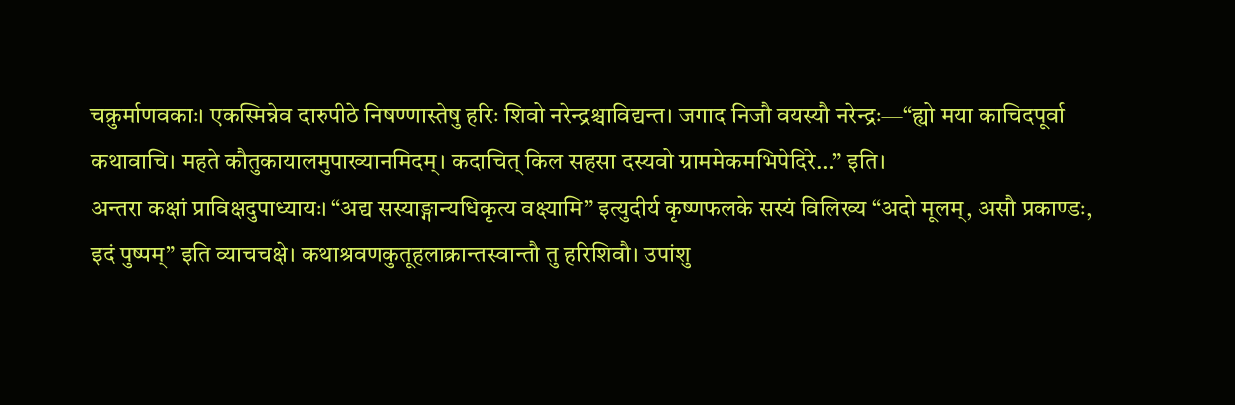चक्रुर्माणवकाः। एकस्मिन्नेव दारुपीठे निषण्णास्तेषु हरिः शिवो नरेन्द्रश्चाविद्यन्त। जगाद निजौ वयस्यौ नरेन्द्रः—“ह्यो मया काचिदपूर्वा कथावाचि। महते कौतुकायालमुपाख्यानमिदम्। कदाचित् किल सहसा दस्यवो ग्राममेकमभिपेदिरे…” इति।
अन्तरा कक्षां प्राविक्षदुपाध्यायः। “अद्य सस्याङ्गान्यधिकृत्य वक्ष्यामि” इत्युदीर्य कृष्णफलके सस्यं विलिख्य “अदो मूलम्, असौ प्रकाण्डः, इदं पुष्पम्” इति व्याचचक्षे। कथाश्रवणकुतूहलाक्रान्तस्वान्तौ तु हरिशिवौ। उपांशु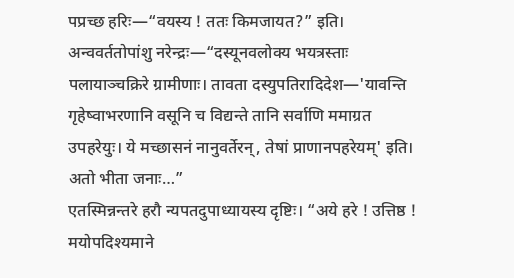पप्रच्छ हरिः—“वयस्य ! ततः किमजायत?” इति।
अन्ववर्ततोपांशु नरेन्द्रः—“दस्यूनवलोक्य भयत्रस्ताः पलायाञ्चक्रिरे ग्रामीणाः। तावता दस्युपतिरादिदेश—'यावन्ति गृहेष्वाभरणानि वसूनि च विद्यन्ते तानि सर्वाणि ममाग्रत उपहरेयुः। ये मच्छासनं नानुवर्तेरन्, तेषां प्राणानपहरेयम्' इति। अतो भीता जनाः…”
एतस्मिन्नन्तरे हरौ न्यपतदुपाध्यायस्य दृष्टिः। “अये हरे ! उत्तिष्ठ ! मयोपदिश्यमाने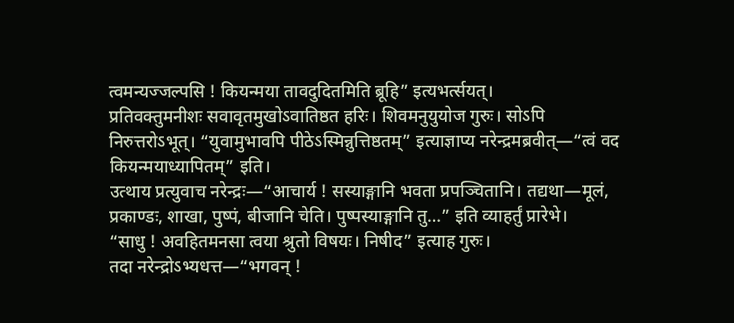त्वमन्यज्जल्पसि ! कियन्मया तावदुदितमिति ब्रूहि” इत्यभर्त्सयत्।
प्रतिवक्तुमनीशः सवावृतमुखोऽवातिष्ठत हरिः। शिवमनुयुयोज गुरुः। सोऽपि निरुत्तरोऽभूत्। “युवामुभावपि पीठेऽस्मिन्नुत्तिष्ठतम्” इत्याज्ञाप्य नरेन्द्रमब्रवीत्—“त्वं वद कियन्मयाध्यापितम्” इति।
उत्थाय प्रत्युवाच नरेन्द्रः—“आचार्य ! सस्याङ्गानि भवता प्रपञ्चितानि। तद्यथा—मूलं, प्रकाण्डः, शाखा, पुष्पं, बीजानि चेति। पुष्पस्याङ्गानि तु…” इति व्याहर्तुं प्रारेभे।
“साधु ! अवहितमनसा त्वया श्रुतो विषयः। निषीद” इत्याह गुरुः।
तदा नरेन्द्रोऽभ्यधत्त—“भगवन् !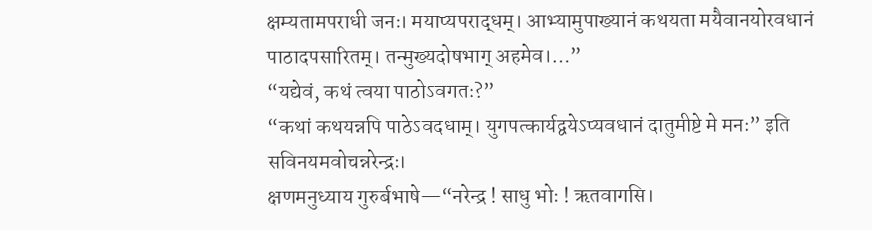क्षम्यतामपराधी जनः। मयाप्यपराद्धम्। आभ्यामुपाख्यानं कथयता मयैवानयोरवधानं पाठादपसारितम्। तन्मुख्यदोषभाग् अहमेव।…”
“यद्येवं, कथं त्वया पाठोऽवगतः?”
“कथां कथयन्नपि पाठेऽवदधाम्। युगपत्कार्यद्वयेऽप्यवधानं दातुमीष्टे मे मनः” इति सविनयमवोचन्नरेन्द्रः।
क्षणमनुध्याय गुरुर्बभाषे—“नरेन्द्र ! साधु भोः ! ऋतवागसि।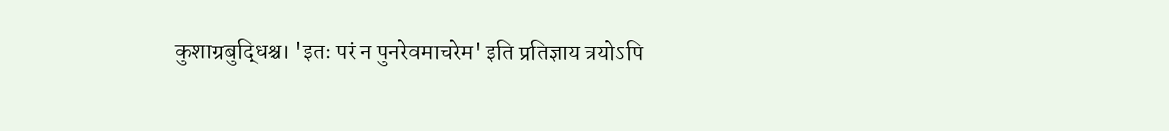कुशाग्रबुद्धिश्च। 'इतः परं न पुनरेवमाचरेम' इति प्रतिज्ञाय त्रयोऽपि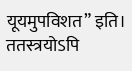यूयमुपविशत” इति।
ततस्त्रयोऽपि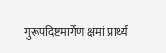गुरूपदिष्टमार्गेण क्षमां प्रार्थ्य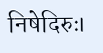निषेदिरुः।